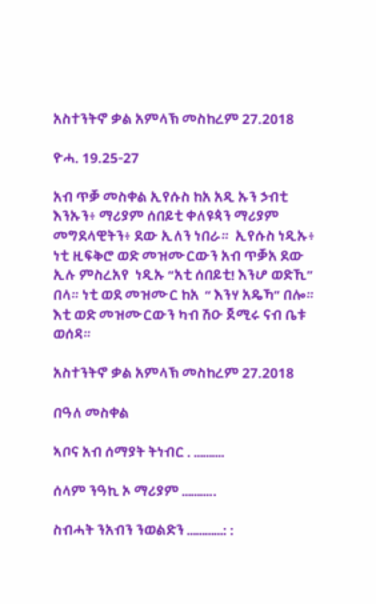አስተንትኖ ቃል አምላኽ መስከረም 27.2018

ዮሓ. 19.25-27

አብ ጥቓ መስቀል ኢየሱስ ከአ አዲ ኡን ኃብቲ እንኡን፥ ማሪያም ሰበይቲ ቀለዩጳን ማሪያም መግደላዊትን፥ ደው ኢለን ነበራ።  ኢየሱስ ነዲኡ፥ ነቲ ዚፍቅሮ ወድ መዝሙርውን አብ ጥቓአ ደው ኢሉ ምስረአየ  ነዲኡ “አቲ ሰበይቲ! እንሆ ወድኺ” በላ። ነቲ ወደ መዝሙር ከአ  “ እንሃ አዴኻ” በሎ። እቲ ወድ መዝሙርውን ካብ ሽዑ ጀሚሩ ናብ ቤቱ ወሰዳ።

አስተንትኖ ቃል አምላኽ መስከረም 27.2018

በዓለ መስቀል

ኣቦና አብ ሰማያት ትነብር . ……….

ሰላም ንዓኪ ኦ ማሪያም ………..

ስብሓት ንአብን ንወልድን …………: :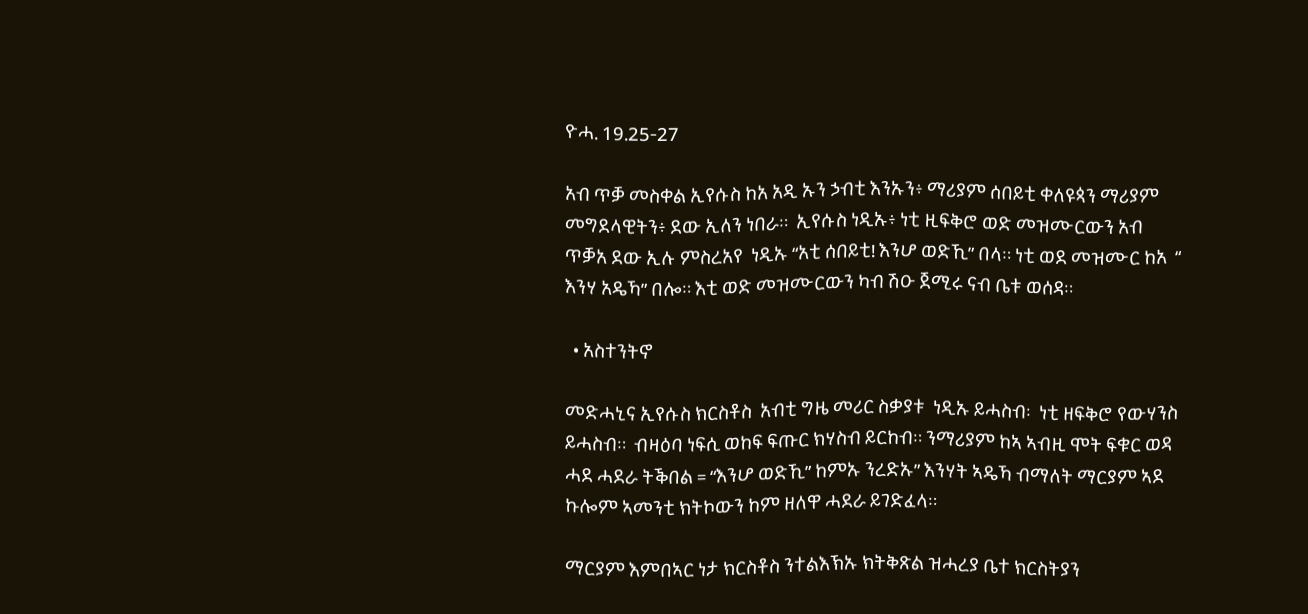ዮሓ. 19.25-27

አብ ጥቓ መስቀል ኢየሱስ ከአ አዲ ኡን ኃብቲ እንኡን፥ ማሪያም ሰበይቲ ቀለዩጳን ማሪያም መግደላዊትን፥ ደው ኢለን ነበራ።  ኢየሱስ ነዲኡ፥ ነቲ ዚፍቅሮ ወድ መዝሙርውን አብ ጥቓአ ደው ኢሉ ምስረአየ  ነዲኡ “አቲ ሰበይቲ! እንሆ ወድኺ” በላ። ነቲ ወደ መዝሙር ከአ  “ እንሃ አዴኻ” በሎ። እቲ ወድ መዝሙርውን ካብ ሽዑ ጀሚሩ ናብ ቤቱ ወሰዳ።

  • አስተንትኖ

መድሓኒና ኢየሱስ ክርስቶስ  አብቲ ግዜ መሪር ስቃያቱ  ነዲኡ ይሓስብ፡  ነቲ ዘፍቅሮ የውሃንስ ይሓስብ።  ብዛዕባ ነፍሲ ወከፍ ፍጡር ክሃስብ ይርከብ። ንማሪያም ከኣ ኣብዚ ሞት ፍቁር ወዳ ሓደ ሓደራ ትቕበል = “እንሆ ወድኺ” ከምኡ ንረድኡ” እንሃት ኣዴኻ ብማለት ማርያም ኣደ ኩሎም ኣመንቲ ክትኮውን ከም ዘለዋ ሓደራ ይገድፈላ።

ማርያም እምበኣር ነታ ክርስቶስ ንተልእኽኡ ክትቅጽል ዝሓረያ ቤተ ክርስትያን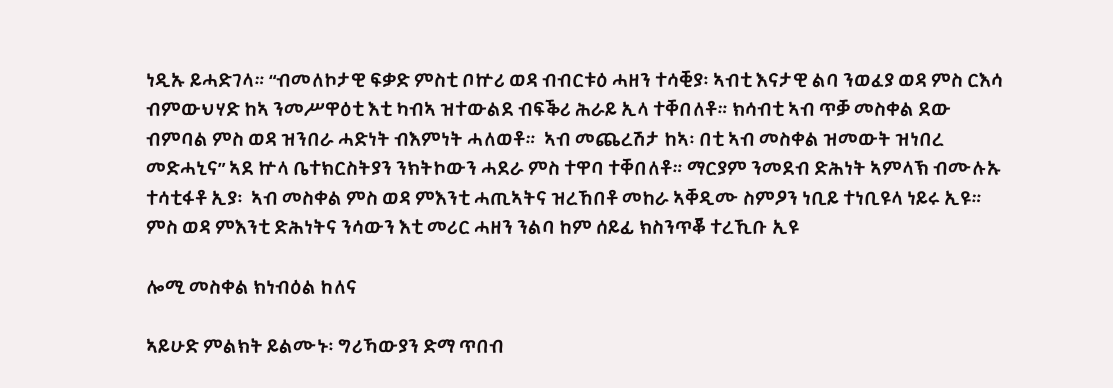ነዲኡ ይሓድገላ። “ብመለኮታዊ ፍቃድ ምስቲ ቦኵሪ ወዳ ብብርቱዕ ሓዘን ተሳቒያ፡ ኣብቲ እናታዊ ልባ ንወፈያ ወዳ ምስ ርእሳ ብምውህሃድ ከኣ ንመሥዋዕቲ እቲ ካብኣ ዝተውልደ ብፍቕሪ ሕራይ ኢላ ተቐበለቶ። ክሳብቲ ኣብ ጥቓ መስቀል ደው ብምባል ምስ ወዳ ዝንበራ ሓድነት ብእምነት ሓለወቶ።  ኣብ መጨረሽታ ከኣ፡ በቲ ኣብ መስቀል ዝመውት ዝነበረ መድሓኒና” ኣደ ኵላ ቤተክርስትያን ንክትኮውን ሓደራ ምስ ተዋባ ተቐበለቶ። ማርያም ንመደብ ድሕነት ኣምላኽ ብሙሉኡ ተሳቲፋቶ ኢያ፡  ኣብ መስቀል ምስ ወዳ ምእንቲ ሓጢኣትና ዝረኸበቶ መከራ ኣቐዲሙ ስምዖን ነቢይ ተነቢዩላ ነይሩ ኢዩ። ምስ ወዳ ምእንቲ ድሕነትና ንሳውን እቲ መሪር ሓዘን ንልባ ከም ሰይፊ ክስንጥቖ ተረኺቡ ኢዩ

ሎሚ መስቀል ክነብዕል ከለና

ኣይሁድ ምልክት ይልሙኑ፡ ግሪኻውያን ድማ ጥበብ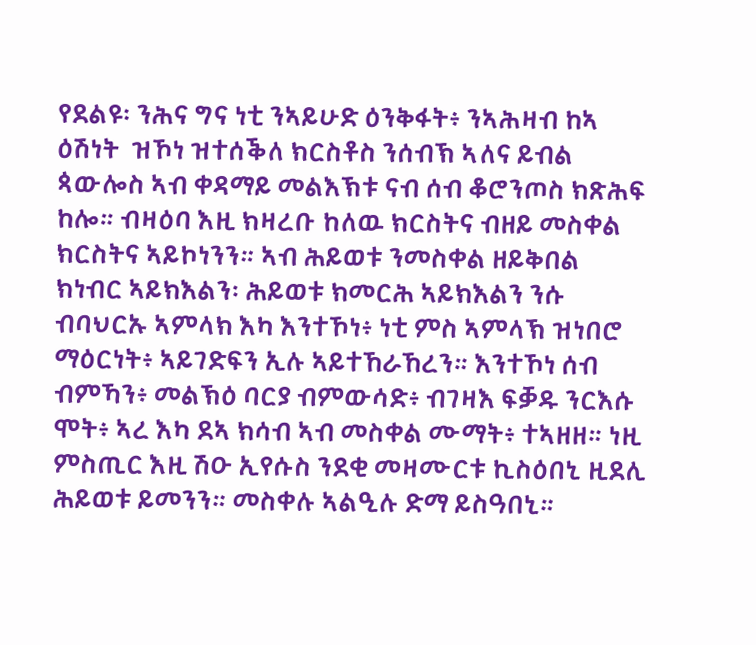የደልዩ፡ ንሕና ግና ነቲ ንኣይሁድ ዕንቅፋት፥ ንኣሕዛብ ከኣ ዕሽነት  ዝኾነ ዝተሰቕለ ክርስቶስ ንሰብኽ ኣለና ይብል ጳውሎስ ኣብ ቀዳማይ መልእኽቱ ናብ ሰብ ቆሮንጦስ ክጽሕፍ ከሎ። ብዛዕባ እዚ ክዛረቡ ከለዉ ክርስትና ብዘይ መስቀል ክርስትና ኣይኮነንን። ኣብ ሕይወቱ ንመስቀል ዘይቅበል ክነብር ኣይክእልን፡ ሕይወቱ ክመርሕ ኣይክእልን ንሱ ብባህርኡ ኣምላክ እካ እንተኾነ፥ ነቲ ምስ ኣምላኽ ዝነበሮ ማዕርነት፥ ኣይገድፍን ኢሉ ኣይተኸራኸረን። እንተኾነ ሰብ ብምኻን፥ መልኽዕ ባርያ ብምውሳድ፥ ብገዛእ ፍቓዱ ንርእሱ ሞት፥ ኣረ እካ ደኣ ክሳብ ኣብ መስቀል ሙማት፥ ተኣዘዘ። ነዚ ምስጢር እዚ ሽዑ ኢየሱስ ንደቂ መዛሙርቱ ኪስዕበኒ ዚደሊ ሕይወቱ ይመንን። መስቀሉ ኣልዒሉ ድማ ይስዓበኒ።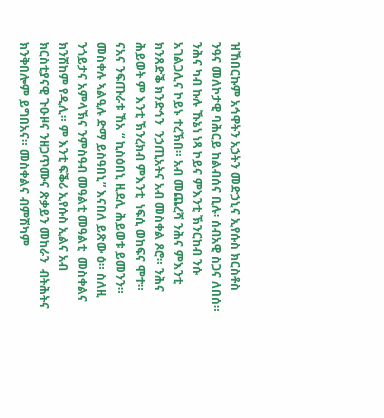ዝኸበርኩም አኅዋትን አኃትን መድኃኒና ኢየሱስ ክርስቶስ ንዓና መለኮታዊ ባሕርይ ከልብሰና ቢሉ፡ ሰብአዊ ስጋና ለበሰ። ንሕና ካብ ኩሉ ኹኔነ ነጻ ኮይና ምእንቲ ኽንርከብ ንሱ አገልጋሊና ኮይኑ ተረኽበ። አብ መጨረሻ ንሕና ምእንቲ ክንጸድቕ ክንድኅን  ንኃጢአትና አብ መስቀል ጾሮ። ንሕና ሕይወት ም እንቲ ኽንረክብ ምእንቲ  ነፍሲ ወከፍና ሞተ። ናአና ንፍጡራቱ ኸአ “ ኪስዕበኒ ዚደሊ ሕይወቱ ይመንን። መስቀሉ ኣልዒሉ ድማ ይስዓበኒ” እናበለ ይጽው ዕ። ስለዚ ንጎይታና አምላኽና ንምስዓብ መዓልቲ መዓልቲ  መስቀልና ክንሽከም የዲሊ። ም እንቲ ፍቕሪ ኢየሱስ ኢልና አብ ክርስቲያናዊ ጉዑዞና ንዘጋጥሙና ጽቃይን መከራን  ብትሕትና ክንቅበሎም ይግበአና። መስቀልና ብምሽካም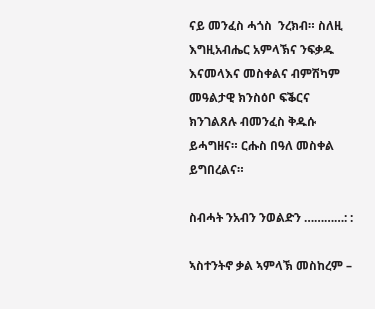ናይ መንፈስ ሓጎስ  ንረክብ። ስለዚ እግዚአብሔር አምላኽና ንፍቃዱ እናመላእና መስቀልና ብምሽካም መዓልታዊ ክንስዕቦ ፍቕርና ክንገልጸሉ ብመንፈስ ቅዱሱ ይሓግዘና። ርሑስ በዓለ መስቀል ይግበረልና።

ስብሓት ንአብን ንወልድን …………: :

ኣስተንትኖ ቃል ኣምላኽ መስከረም –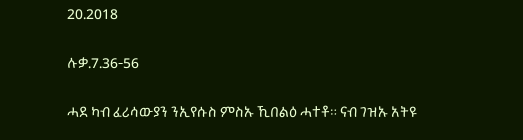20.2018

ሉቃ.7.36-56

ሓደ ካብ ፈሪሳውያን ንኢየሱስ ምስኡ ኺበልዕ ሓተቶ። ናብ ገዝኡ አትዩ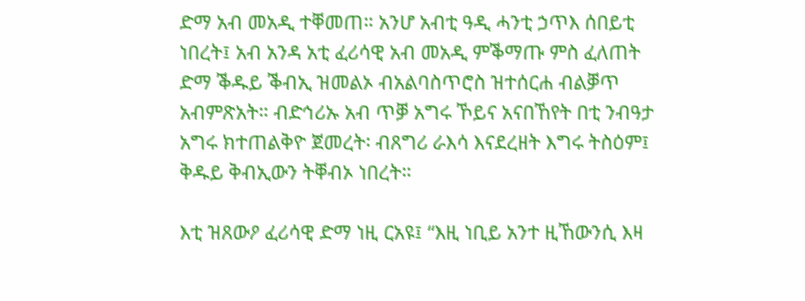ድማ አብ መአዲ ተቐመጠ። አንሆ አብቲ ዓዲ ሓንቲ ኃጥእ ሰበይቲ ነበረት፤ አብ አንዳ አቲ ፈሪሳዊ አብ መአዲ ምቕማጡ ምስ ፈለጠት ድማ ቕዱይ ቕብኢ ዝመልኦ ብአልባስጥሮስ ዝተሰርሐ ብልቓጥ አብምጽአት። ብድኅሪኡ አብ ጥቓ አግሩ ኾይና አናበኸየት በቲ ንብዓታ አግሩ ክተጠልቅዮ ጀመረት፡ ብጸግሪ ራእሳ እናደረዘት እግሩ ትስዕም፤ ቅዱይ ቅብኢውን ትቐብኦ ነበረት።

እቲ ዝጸውዖ ፈሪሳዊ ድማ ነዚ ርአዩ፤ “እዚ ነቢይ አንተ ዚኸውንሲ እዛ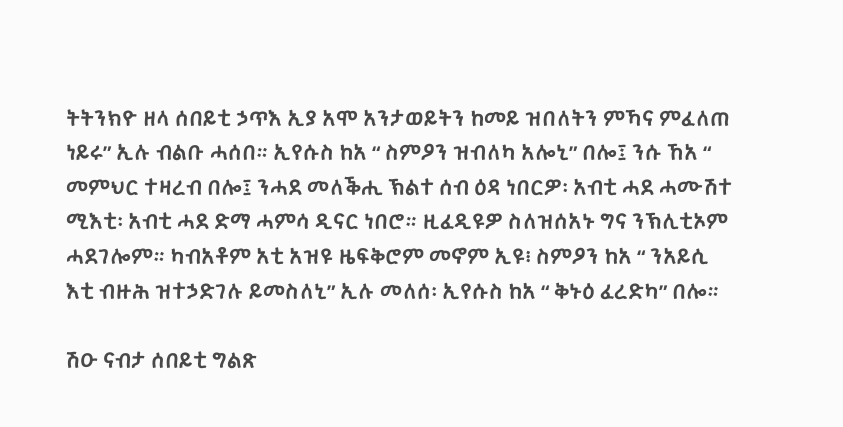ትትንክዮ ዘላ ሰበይቲ ኃጥእ ኢያ አሞ አንታወይትን ከመይ ዝበለትን ምኻና ምፈለጠ ነይሩ” ኢሉ ብልቡ ሓሰበ። ኢየሱስ ከአ “ ስምዖን ዝብለካ አሎኒ” በሎ፤ ንሱ ኸአ “ መምህር ተዛረብ በሎ፤ ንሓደ መለቕሒ ኽልተ ሰብ ዕዳ ነበርዎ፡ አብቲ ሓደ ሓሙሽተ ሚእቲ፡ አብቲ ሓደ ድማ ሓምሳ ዲናር ነበሮ። ዚፈዲዩዎ ስለዝሰአኑ ግና ንኽሊቲኦም ሓደገሎም። ካብአቶም አቲ አዝዩ ዜፍቅሮም መኖም ኢዩ፧ ስምዖን ከአ “ ንአይሲ እቲ ብዙሕ ዝተኃድገሉ ይመስለኒ” ኢሉ መለሰ፡ ኢየሱስ ከአ “ ቅኑዕ ፈረድካ” በሎ።

ሽዑ ናብታ ሰበይቲ ግልጽ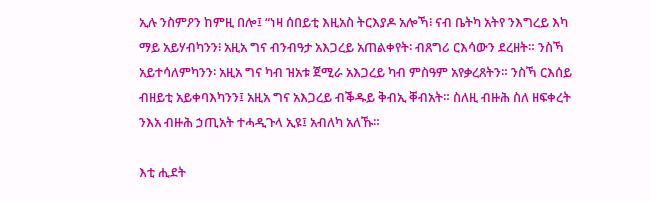ኢሉ ንስምዖን ከምዚ በሎ፤ “ነዛ ሰበይቲ እዚአስ ትርእያዶ አሎኻ፧ ናብ ቤትካ አትየ ንእግረይ እካ ማይ አይሃብካንን፧ አዚአ ግና ብንብዓታ አእጋረይ አጠልቀየት፡ ብጸግሪ ርእሳውን ደረዘት። ንስኻ አይተሳለምካንን፡ አዚአ ግና ካብ ዝአቱ ጀሚራ አእጋረይ ካብ ምስዓም አየቃረጸትን። ንስኻ ርእሰይ ብዘይቲ አይቀባእካንን፤ አዚአ ግና አእጋረይ ብቕዱይ ቅብኢ ቐብአት። ስለዚ ብዙሕ ስለ ዘፍቀረት ንእአ ብዙሕ ኃጢአት ተሓዲጉላ ኢዩ፤ አብለካ አለኹ።

እቲ ሒደት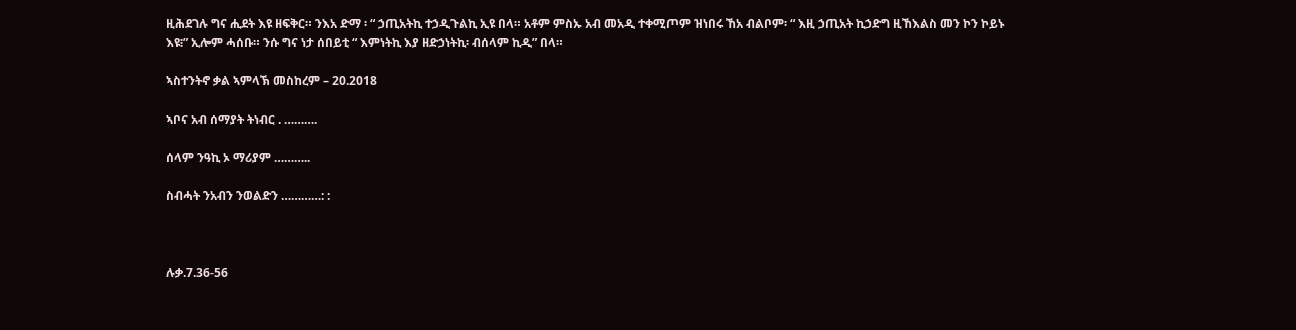ዚሕደገሉ ግና ሒደት እዩ ዘፍቅር። ንእአ ድማ ፡ “ ኃጢአትኪ ተኃዲጉልኪ ኢዩ በላ። አቶም ምስኡ አብ መአዲ ተቀሚጦም ዝነበሩ ኸአ ብልቦም፡ “ እዚ ኃጢአት ኪኃድግ ዚኸእልስ መን ኮን ኮይኑ እዩ፧” ኢሎም ሓሰቡ። ንሱ ግና ነታ ሰበይቲ “ እምነትኪ እያ ዘድኃነትኪ፡ ብሰላም ኪዲ” በላ።

ኣስተንትኖ ቃል ኣምላኽ መስከረም – 20.2018

ኣቦና አብ ሰማያት ትነብር . ……….

ሰላም ንዓኪ ኦ ማሪያም ………..

ስብሓት ንአብን ንወልድን …………: :



ሉቃ.7.36-56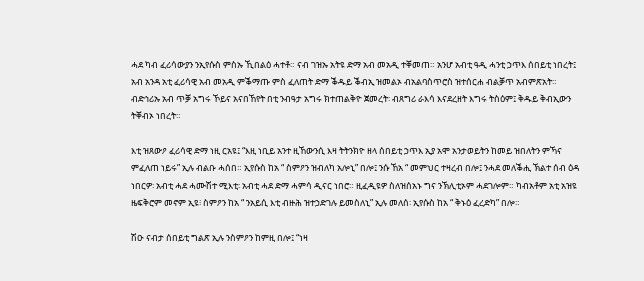ሓደ ካብ ፈሪሳውያን ንኢየሱስ ምስኡ ኺበልዕ ሓተቶ። ናብ ገዝኡ አትዩ ድማ አብ መአዲ ተቐመጠ። አንሆ አብቲ ዓዲ ሓንቲ ኃጥእ ሰበይቲ ነበረት፤ አብ አንዳ አቲ ፈሪሳዊ አብ መአዲ ምቕማጡ ምስ ፈለጠት ድማ ቕዱይ ቕብኢ ዝመልኦ ብአልባስጥሮስ ዝተሰርሐ ብልቓጥ አብምጽአት። ብድኅሪኡ አብ ጥቓ አግሩ ኾይና አናበኸየት በቲ ንብዓታ አግሩ ክተጠልቅዮ ጀመረት፡ ብጸግሪ ራእሳ እናደረዘት እግሩ ትስዕም፤ ቅዱይ ቅብኢውን ትቐብኦ ነበረት።

እቲ ዝጸውዖ ፈሪሳዊ ድማ ነዚ ርአዩ፤ “እዚ ነቢይ አንተ ዚኸውንሲ እዛ ትትንክዮ ዘላ ሰበይቲ ኃጥእ ኢያ አሞ አንታወይትን ከመይ ዝበለትን ምኻና ምፈለጠ ነይሩ” ኢሉ ብልቡ ሓሰበ። ኢየሱስ ከአ “ ስምዖን ዝብለካ አሎኒ” በሎ፤ ንሱ ኸአ “ መምህር ተዛረብ በሎ፤ ንሓደ መለቕሒ ኽልተ ሰብ ዕዳ ነበርዎ፡ አብቲ ሓደ ሓሙሽተ ሚእቲ፡ አብቲ ሓደ ድማ ሓምሳ ዲናር ነበሮ። ዚፈዲዩዎ ስለዝሰአኑ ግና ንኽሊቲኦም ሓደገሎም። ካብአቶም አቲ አዝዩ ዜፍቅሮም መኖም ኢዩ፧ ስምዖን ከአ “ ንአይሲ እቲ ብዙሕ ዝተኃድገሉ ይመስለኒ” ኢሉ መለሰ፡ ኢየሱስ ከአ “ ቅኑዕ ፈረድካ” በሎ።

ሽዑ ናብታ ሰበይቲ ግልጽ ኢሉ ንስምዖን ከምዚ በሎ፤ “ነዛ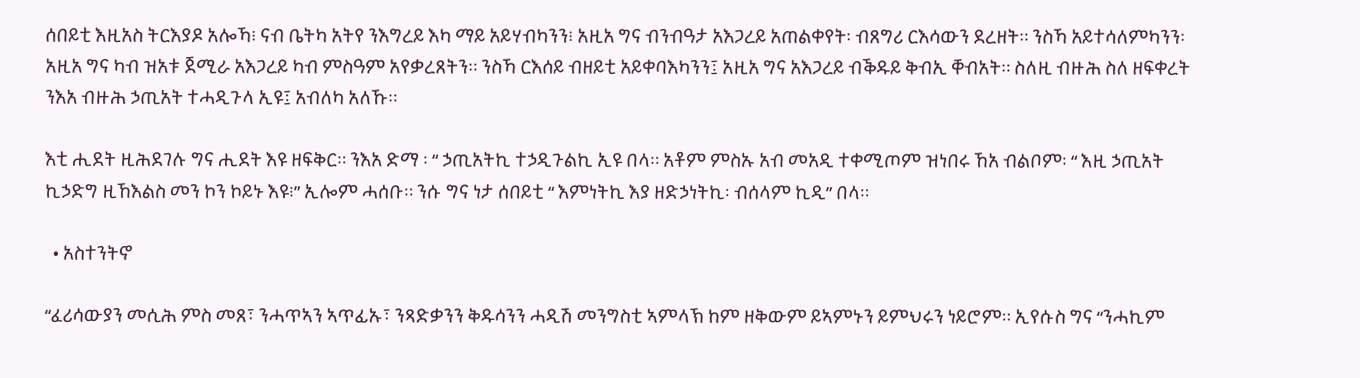ሰበይቲ እዚአስ ትርእያዶ አሎኻ፧ ናብ ቤትካ አትየ ንእግረይ እካ ማይ አይሃብካንን፧ አዚአ ግና ብንብዓታ አእጋረይ አጠልቀየት፡ ብጸግሪ ርእሳውን ደረዘት። ንስኻ አይተሳለምካንን፡ አዚአ ግና ካብ ዝአቱ ጀሚራ አእጋረይ ካብ ምስዓም አየቃረጸትን። ንስኻ ርእሰይ ብዘይቲ አይቀባእካንን፤ አዚአ ግና አእጋረይ ብቕዱይ ቅብኢ ቐብአት። ስለዚ ብዙሕ ስለ ዘፍቀረት ንእአ ብዙሕ ኃጢአት ተሓዲጉላ ኢዩ፤ አብለካ አለኹ።

እቲ ሒደት ዚሕደገሉ ግና ሒደት እዩ ዘፍቅር። ንእአ ድማ ፡ “ ኃጢአትኪ ተኃዲጉልኪ ኢዩ በላ። አቶም ምስኡ አብ መአዲ ተቀሚጦም ዝነበሩ ኸአ ብልቦም፡ “ እዚ ኃጢአት ኪኃድግ ዚኸእልስ መን ኮን ኮይኑ እዩ፧” ኢሎም ሓሰቡ። ንሱ ግና ነታ ሰበይቲ “ እምነትኪ እያ ዘድኃነትኪ፡ ብሰላም ኪዲ” በላ።

  • አስተንትኖ

“ፈሪሳውያን መሲሕ ምስ መጸ፣ ንሓጥኣን ኣጥፊኡ፣ ንጻድቃንን ቅዱሳንን ሓዲሽ መንግስቲ ኣምላኽ ከም ዘቅውም ይኣምኑን ይምህሩን ነይሮም። ኢየሱስ ግና “ንሓኪም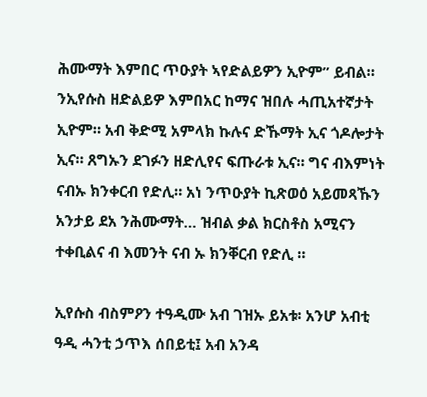ሕሙማት እምበር ጥዑያት ኣየድልይዎን ኢዮም” ይብል። ንኢየሱስ ዘድልይዎ እምበአር ከማና ዝበሉ ሓጢአተኛታት ኢዮም። አብ ቅድሚ አምላክ ኩሉና ድኹማት ኢና ጎዶሎታት ኢና። ጸግኡን ደገፉን ዘድሊየና ፍጡራቱ ኢና። ግና ብእምነት ናብኡ ክንቀርብ የድሊ። አነ ንጥዑያት ኪጽወዕ አይመጻኹን አንታይ ደአ ንሕሙማት… ዝብል ቃል ክርስቶስ አሚናን ተቀቢልና ብ እመንት ናብ ኡ ክንቐርብ የድሊ ።

ኢየሱስ ብስምዖን ተዓዲሙ አብ ገዝኡ ይአቱ፡ አንሆ አብቲ ዓዲ ሓንቲ ኃጥእ ሰበይቲ፤ አብ አንዳ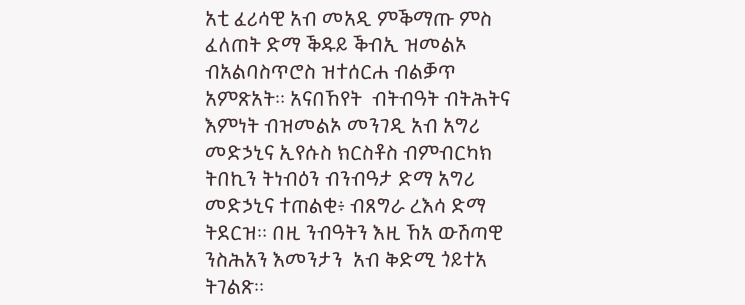አቲ ፈሪሳዊ አብ መአዲ ምቕማጡ ምስ ፈለጠት ድማ ቕዱይ ቕብኢ ዝመልኦ ብአልባስጥሮስ ዝተሰርሐ ብልቓጥ አምጽአት። አናበኸየት  ብትብዓት ብትሕትና እምነት ብዝመልኦ መንገዲ አብ አግሪ መድኃኒና ኢየሱስ ክርስቶስ ብምብርካክ ትበኪን ትነብዕን ብንብዓታ ድማ አግሪ መድኃኒና ተጠልቂ፥ ብጸግራ ረእሳ ድማ ትደርዝ። በዚ ንብዓትን እዚ ኸአ ውሽጣዊ ንስሕአን እመንታን  አብ ቅድሚ ጎይተአ ትገልጽ።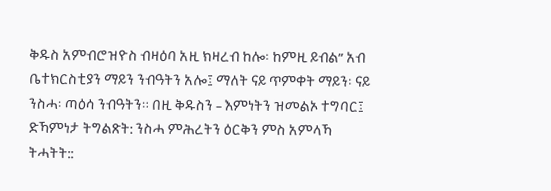ቅዱስ አምብሮዝዮስ ብዛዕባ አዚ ክዛረብ ከሎ፡ ከምዚ ይብል” አብ ቤተክርስቲያን ማይን ንብዓትን አሎ፤ ማለት ናይ ጥምቀት ማይን፡ ናይ ንስሓ፡ ጣዕሳ ንብዓትን። በዚ ቅዱስን – እምነትን ዝመልኦ ተግባር፤ ድኻምነታ ትግልጽት: ንስሓ ምሕረትን ዕርቅን ምስ አምላኻ ትሓትት::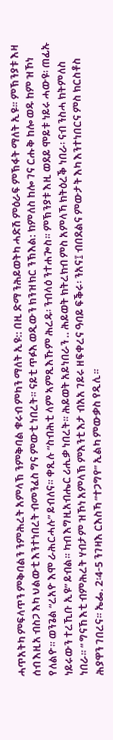ሓጥአትካ ምፍላጥን ምቅባልን ንምሕረት አምላኽ ንምቅባል ቁሩብ ምካን ማለት ኢዩ:: በዚ ድማ ንሕይወትካ ሓድሽ ምዕራፍ ምኽፋት ማለት ኢዩ። ምኽንያቱ እዛ ሰብ እዚአ ብስጋ እካ ህልውቲ እንተነበረት ብመንፈስ ግና ምውቲ ነበረት። ናይቲ ጥፉእ ወዲውን ክንዝክር ንኽእል: ክምለስ ከሎ ገና ርሑቅ ከሎ ወዱ ከም ዝኾነ የለልዮ። ወንጌል “ረአዮ እሞ ራሕርሓሉ” ይብለና። ቀጺሉ “ስብሕቲ ላም ኣምጺእኹም ሕረዱ፡ ንብላዕ ንተሐጐስ። ምኽንያቱ እዚ ወደይ ሞይቱ ነይሩ ሓውዩ፡ ጠፊኡ ነይሩውን ተረኺቡ ኢዩ” ይብል። ካብ እግዚአብሔር ሪሒቃ ነበረት። ሕይወት አይነበራን .. ሕይወት ክትረክብ ምስ አምላኻ ክትዕረቕ ነበራ፡ ናብ ንስሓ ክትምለስ ነበራ። “ ግናኸ እቲ ብምሕረት ሃብታም ዝኾነ አምላኽ ምእንቲ እታ ብአአ ገይሩ ዘፍቀረና ዓባይ ፍቕሩ፡ ንአና፤ ብበደልና ምውታት እካ እንተነበርና ምስ ክርስቶስ ሕያዋን ገበረና። ኤፌ. 2፡4-5 ንገዛእ ርእስኻ “ተጋግየ” ኢልካ ምውቃስ የዲሊ።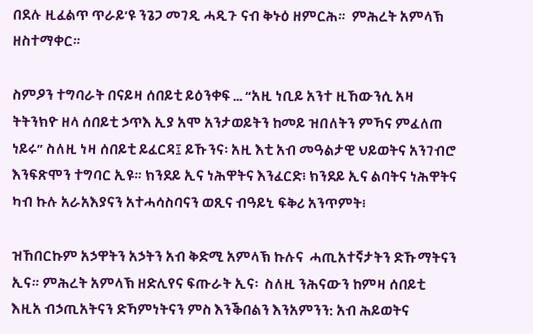በደሉ ዚፈልጥ ጥራይ’ዩ ንጌጋ መገዲ ሓዲጉ ናብ ቅኑዕ ዘምርሕ።  ምሕረት አምላኽ ዘስተማቀር።

ስምዖን ተግባራት በናይዛ ሰበይቲ ይዕንቀፍ … “አዚ ነቢይ አንተ ዚኸውንሲ አዛ ትትንክዮ ዘላ ሰበይቲ ኃጥእ ኢያ አሞ አንታወይትን ከመይ ዝበለትን ምኻና ምፈለጠ ነይሩ” ስለዚ ነዛ ሰበይቲ ይፈርዳ፤ ይኹንና፡ አዚ እቲ አብ መዓልታዊ ህይወትና አንገብሮ እንፍጽሞን ተግባር ኢዩ። ክንደይ ኢና ነሕዋትና እንፈርድ፧ ክንደይ ኢና ልባትና ነሕዋትና ካብ ኩሉ አራአእያናን አተሓሳስባናን ወጺና ብዓይኒ ፍቅሪ አንጥምት፧

ዝኸበርኩም አኃዋትን አኃትን አብ ቅድሚ አምላኽ ኩሉና  ሓጢአተኛታትን ድኹማትናን ኢና። ምሕረት አምላኽ ዘድሊየና ፍጡራት ኢና፡  ስለዚ ንሕናውን ከምዛ ሰበይቲ እዚአ ብኃጢአትናን ድኻምነትናን ምስ እንቕበልን እንአምንን: አብ ሕይወትና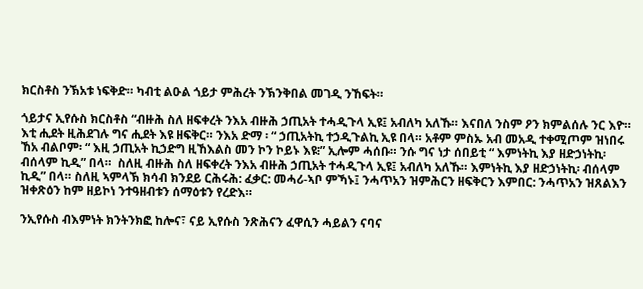ክርስቶስ ንኽአቱ ነፍቅድ። ካብቲ ልዑል ጎይታ ምሕረት ንኽንቅበል መገዲ ንኸፍት።

ጎይታና ኢየሱስ ክርስቶስ “ብዙሕ ስለ ዘፍቀረት ንእአ ብዙሕ ኃጢአት ተሓዲጉላ ኢዩ፤ አብለካ አለኹ። እናበለ ንስም ዖን ክምልሰሉ ንር እዮ። እቲ ሒደት ዚሕደገሉ ግና ሒደት እዩ ዘፍቅር። ንእአ ድማ ፡ “ ኃጢአትኪ ተኃዲጉልኪ ኢዩ በላ። አቶም ምስኡ አብ መአዲ ተቀሚጦም ዝነበሩ ኸአ ብልቦም፡ “ እዚ ኃጢአት ኪኃድግ ዚኸእልስ መን ኮን ኮይኑ እዩ፧” ኢሎም ሓሰቡ። ንሱ ግና ነታ ሰበይቲ “ እምነትኪ እያ ዘድኃነትኪ፡ ብሰላም ኪዲ” በላ።  ስለዚ ብዙሕ ስለ ዘፍቀረት ንእአ ብዙሕ ኃጢአት ተሓዲጉላ ኢዩ፤ አብለካ አለኹ። እምነትኪ እያ ዘድኃነትኪ፡ ብሰላም ኪዲ” በላ። ስለዚ ኣምላኽ ክሳብ ክንደይ ርሕሩሕ: ፈቃር: መሓሪ-ኣቦ ምኻኑ፤ ንሓጥአን ዝምሕርን ዘፍቅርን እምበር: ንሓጥአን ዝጸልእን ዝቀጽዕን ከም ዘይኮነ ንተዓዘብቱን ሰማዕቱን የረድእ።

ንኢየሱስ ብእምነት ክንትንክፎ ከሎና፣ ናይ ኢየሱስ ንጽሕናን ፈዋሲን ሓይልን ናባና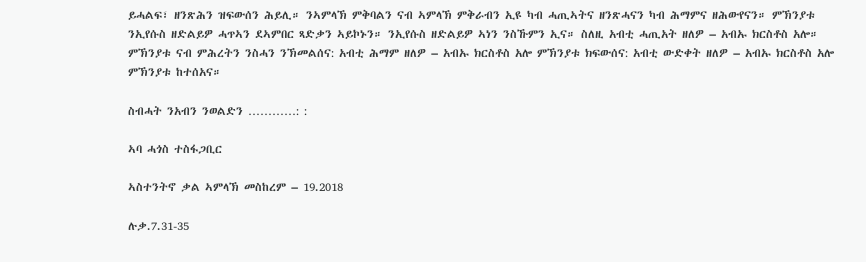ይሓልፍ፣ ዘንጽሕን ዝፍውሰን ሕይሊ። ንኣምላኽ ምቅባልን ናብ ኣምላኽ ምቅራብን ኢዩ ካብ ሓጢኣትና ዘንጽሓናን ካብ ሕማምና ዘሕውየናን። ምኽንያቱ ንኢየሱስ ዘድልይዎ ሓጥኣን ደኣምበር ጻድቃን ኣይኮኑን። ንኢየሱስ ዘድልይዎ ኣነን ንስኹምን ኢና። ስለዚ አብቲ ሓጢአት ዘለዎ – አብኡ ክርስቶስ አሎ። ምኽንያቱ ናብ ምሕረትን ንስሓን ንኽመልሰና: አብቲ ሕማም ዘለዎ – አብኡ ክርስቶስ አሎ ምኽንያቱ ክፍውሰና: አብቲ ውድቀት ዘለዎ – አብኡ ክርስቶስ አሎ ምኽንያቱ ከተሰአና።

ስብሓት ንአብን ንወልድን …………: :

ኣባ ሓጎስ ተስፋጋቢር

ኣስተንትኖ ቃል ኣምላኽ መስከረም – 19.2018

ሉቃ.7.31-35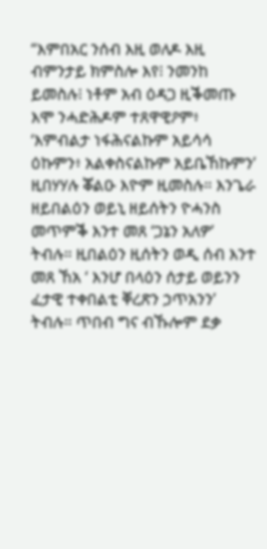“እምበአር ንሰብ እዚ ወለዶ እዚ  ብምንታይ ክምስሎ እየ፧ ንመንከ ይመስሉ፧ ነቶም አብ ዕዳጋ ዚቕመጡ እሞ ንሓድሕዶም ተጸዋዊዖም፥ ‘እምብልታ ነፋሕናልኩም አይሳሳ ዕኩምን፥ አልቀስናልኩም አይቤኸኩምን’ ዚበሃሃሉ ቖልዑ እዮም ዚመስሉ። እንጌራ ዘይበልዕን ወይኒ ዘይሰትን ዮሓንስ መጥምቕ እንተ መጸ ‘ጋኔን አለዎ’ ትብሉ። ዚበልዕን ዚሰትን ወዲ ሰብ እንተ መጸ ኸአ ‘ እንሆ በላዕን ሰታይ ወይንን ፈታዊ ተቀበልቲ ቐረጽን ኃጥአንን’ ትብሉ። ጥበብ ግና ብኹሎም ደቃ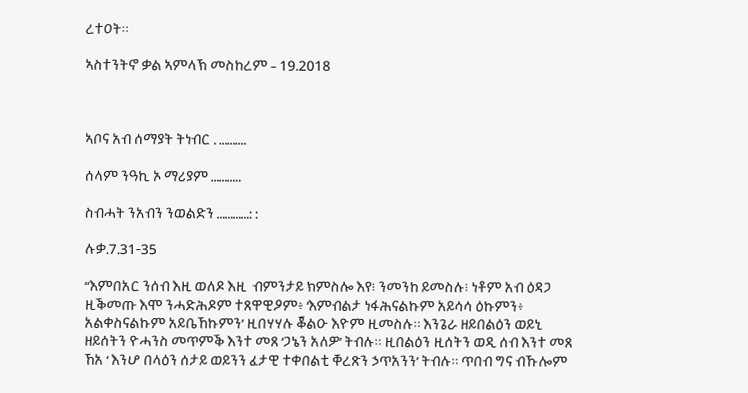ረተዐት።

ኣስተንትኖ ቃል ኣምላኽ መስከረም – 19.2018



ኣቦና አብ ሰማያት ትነብር . ……….

ሰላም ንዓኪ ኦ ማሪያም ………..

ስብሓት ንአብን ንወልድን …………: :

ሉቃ.7.31-35

“እምበአር ንሰብ እዚ ወለዶ እዚ  ብምንታይ ክምስሎ እየ፧ ንመንከ ይመስሉ፧ ነቶም አብ ዕዳጋ ዚቕመጡ እሞ ንሓድሕዶም ተጸዋዊዖም፥ ‘እምብልታ ነፋሕናልኩም አይሳሳ ዕኩምን፥ አልቀስናልኩም አይቤኸኩምን’ ዚበሃሃሉ ቖልዑ እዮም ዚመስሉ። እንጌራ ዘይበልዕን ወይኒ ዘይሰትን ዮሓንስ መጥምቕ እንተ መጸ ‘ጋኔን አለዎ’ ትብሉ። ዚበልዕን ዚሰትን ወዲ ሰብ እንተ መጸ ኸአ ‘ እንሆ በላዕን ሰታይ ወይንን ፈታዊ ተቀበልቲ ቐረጽን ኃጥአንን’ ትብሉ። ጥበብ ግና ብኹሎም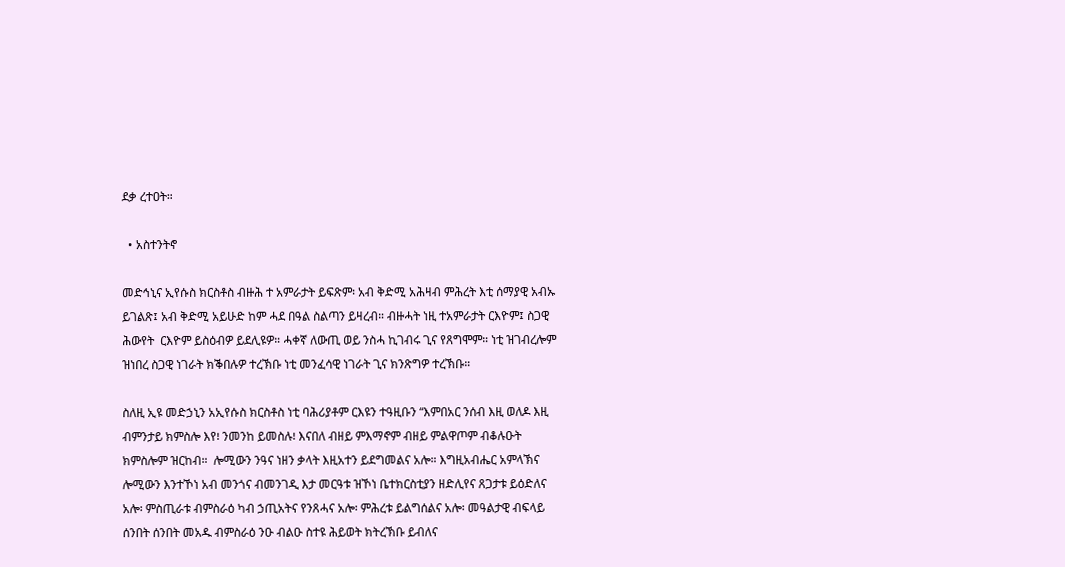ደቃ ረተዐት።

  • አስተንትኖ

መድኅኒና ኢየሱስ ክርስቶስ ብዙሕ ተ አምራታት ይፍጽም፡ አብ ቅድሚ አሕዛብ ምሕረት እቲ ሰማያዊ አብኡ  ይገልጽ፤ አብ ቅድሚ አይሁድ ከም ሓደ በዓል ስልጣን ይዛረብ። ብዙሓት ነዚ ተአምራታት ርእዮም፤ ስጋዊ ሕውየት  ርእዮም ይስዕብዎ ይደሊዩዎ። ሓቀኛ ለውጢ ወይ ንስሓ ኪገብሩ ጊና የጸግሞም። ነቲ ዝገብረሎም ዝነበረ ስጋዊ ነገራት ክቕበሉዎ ተረኽቡ ነቲ መንፈሳዊ ነገራት ጊና ክንጽግዎ ተረኽቡ።

ስለዚ ኢዩ መድኃኒን አኢየሱስ ክርስቶስ ነቲ ባሕሪያቶም ርእዩን ተዓዚቡን “እምበአር ንሰብ እዚ ወለዶ እዚ  ብምንታይ ክምስሎ እየ፧ ንመንከ ይመስሉ፧ እናበለ ብዘይ ምእማኖም ብዘይ ምልዋጦም ብቆሉዑት ክምስሎም ዝርከብ።  ሎሚውን ንዓና ነዘን ቃላት እዚአተን ይደግመልና አሎ። እግዚአብሔር አምላኽና ሎሚውን እንተኾነ አብ መንጎና ብመንገዲ እታ መርዓቱ ዝኾነ ቤተክርስቲያን ዘድሊየና ጸጋታቱ ይዕድለና አሎ፡ ምስጢራቱ ብምስራዕ ካብ ኃጢአትና የንጸሓና አሎ፡ ምሕረቱ ይልግሰልና አሎ፡ መዓልታዊ ብፍላይ ሰንበት ሰንበት መአዱ ብምስራዕ ንዑ ብልዑ ስተዩ ሕይወት ክትረኽቡ ይብለና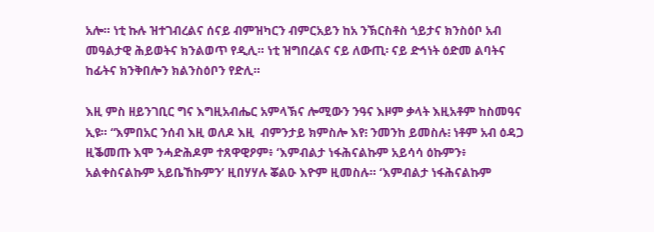አሎ። ነቲ ኩሉ ዝተገብረልና ሰናይ ብምዝካርን ብምርአይን ከአ ንኽርስቶስ ጎይታና ክንስዕቦ አብ መዓልታዊ ሕይወትና ክንልወጥ የዲሊ። ነቲ ዝግበረልና ናይ ለውጢ፡ ናይ ድኅነት ዕድመ ልባትና ከፊትና ክንቅበሎን ክልንስዕቦን የድሊ።

እዚ ምስ ዘይንገቢር ግና እግዚአብሔር አምላኽና ሎሚውን ንዓና እዞም ቃላት እዚአቶም ከስመዓና ኢዩ። “እምበአር ንሰብ እዚ ወለዶ እዚ  ብምንታይ ክምስሎ እየ፧ ንመንከ ይመስሉ፧ ነቶም አብ ዕዳጋ ዚቕመጡ እሞ ንሓድሕዶም ተጸዋዊዖም፥ ‘እምብልታ ነፋሕናልኩም አይሳሳ ዕኩምን፥ አልቀስናልኩም አይቤኸኩምን’ ዚበሃሃሉ ቖልዑ እዮም ዚመስሉ። ‘እምብልታ ነፋሕናልኩም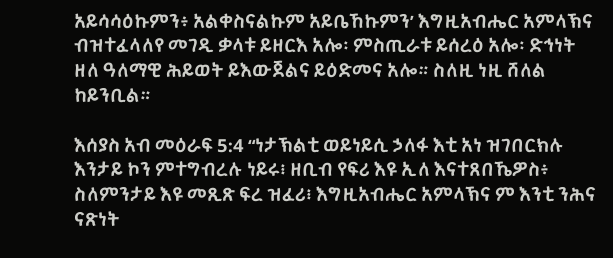አይሳሳዕኩምን፥ አልቀስናልኩም አይቤኸኩምን’ እግዚአብሔር አምላኽና ብዝተፈላለየ መገዲ ቃላቱ ይዘርእ አሎ፡ ምስጢራቱ ይሰረዕ አሎ፡ ድኅነት ዘለ ዓለማዊ ሕይወት ይእውጀልና ይዕድመና አሎ። ስለዚ ነዚ ሸለል ከይንቢል።

እሰያስ አብ መዕራፍ 5:4 “ነታኽልቲ ወይነይሲ ኃለፋ እቲ አነ ዝገበርክሉ እንታይ ኮን ምተግብረሉ ነይሩ፧ ዘቢብ የፍሪ እዩ ኢለ እናተጸበኼዎስ፥ ስለምንታይ እዩ መጺጽ ፍረ ዝፈሪ፧ እግዚአብሔር አምላኽና ም እንቲ ንሕና ናጽነት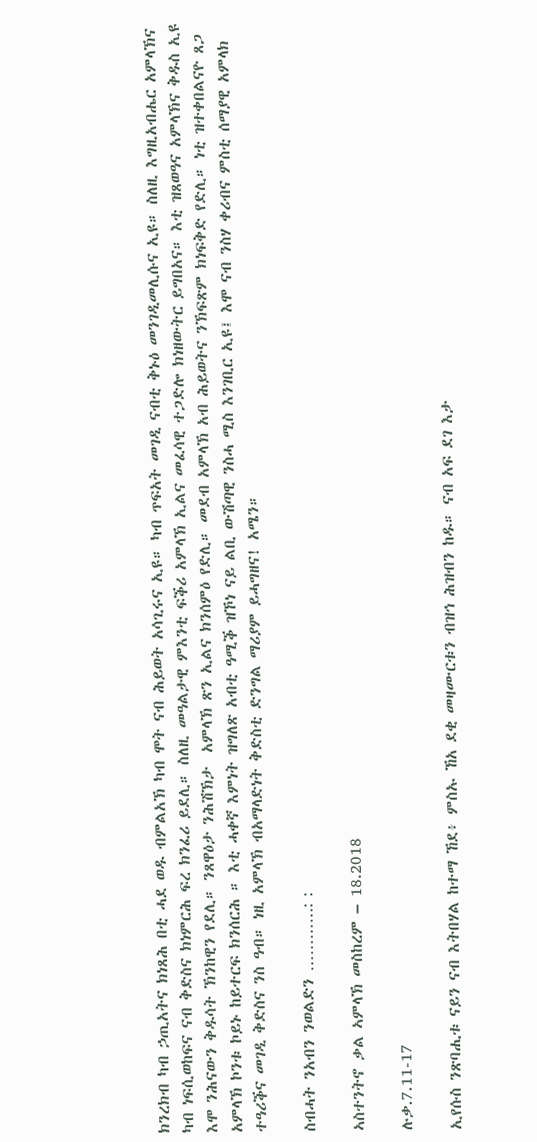ክንረክብ ካብ ኃጢአትና ክነጸሕ በቲ ሓደ ወዱ ብምልአኽ ካብ ሞት ናብ ሕይወት አሳጊሩና ኢዩ። ካብ ጥፍአት መገዲ ናብቲ ቅኑዕ መንገዲመሊሱና ኢዩ። ስለዚ እግዚአብሔር አምላኽና ካብ ነፍሲወከፍና ናብ ቅድስና ክነምርሕ ፍረ ክንፈሪ ይደሊ። ስለዚ መዓልታዊ ምእንቲ ፍቕሪ አምላኽ ኢልና መፈሳዊ ተጋድሎ ክነዘውትር ይግበአና። እቲ ዝጸወዓና አምላኽና ቅዱስ ኢዩ እሞ ንሕናውን ቅዱሳት ኽንከዊን የደሊ። ንጸዋዕታ ንሕሽኽታ  አምላኽ ጽን ኢልና ክንሰምዕ የድሊ። መደብ አምላኽ አብ ሕይወትና ንኽፍጽም ክነፍቅድ የድሊ። ነቲ ዝተቀበልናዮ ጸጋ አምላኽ ኮንቱ ኮይኑ ከይተርፍ ክንሰርሕ ። እቲ ሓቀኛ እምነት ዝግለጽ አብቲ ዓሚቕ ዝኾነ ናይ ልቢ ውሽጣዊ ንስሓ ሚስ እንገቢር ኢዩ፤ እሞ ናብ ንስሃ ቀሪብና ምስቲ ሰማያዊ አምላክ ተዓሪቕና መገዲ ቅድስና ንስ ዓብ። ነዚ አምላኽ ብአማላድነት ቅድስቲ ድንግል ማሪያም ይሓግዘና! አሜን።

ስብሓት ንአብን ንወልድን …………: :

ኣስተንትኖ ቃል ኣምላኽ መስከረም – 18.2018

ሉቃ.7.11-17

ኢየሱስ ንጽባሒቱ ናይን ናብ እትበሃል ከተማ ኸደ፥ ምስኡ ኸአ ደቂ መዛሙርቱን ብዝኅ ሕዝብን ከዱ። ናብ አፍ ደገ እታ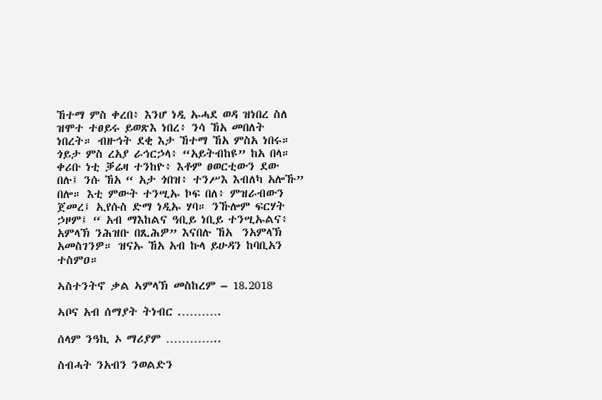ኸተማ ምስ ቀረበ፥ እንሆ ነዲ ኡሓደ ወዳ ዝነበረ ስለ ዝሞተ ተፀይሩ ይወጽእ ነበረ፥ ንሳ ኸአ መበለት ነበረት። ብዙኅት ደቂ እታ ኸተማ ኸአ ምስአ ነበሩ። ጎይታ ምስ ረአያ ራኅርኃላ፥ “አይትብከዩ” ከአ በላ። ቀሪቡ ነቲ ቓሬዛ ተንከዮ፥ እቶም ፀወርቲውን ደው በሉ፤ ንሱ ኸአ “ አታ ጎበዝ፥ ተንሥእ እብለካ አሎኹ” በሎ። እቲ ምውት ተንሢኡ ኮፍ በለ፥ ምዝራብውን ጀመረ፤ ኢየሱስ ድማ ነዲኡ ሃባ። ንኹሎም ፍርሃት ኃዞም፤ “ አብ ማእከልና ዓቢይ ነቢይ ተንሢኡልና፥ አምላኽ ንሕዝቡ በጺሕዎ” እናበሉ ኸአ  ንአምላኽ አመስገንዎ። ዝናኡ ኸአ አብ ኩላ ይሁዳን ከባቢአን ተስምዐ።

ኣስተንትኖ ቃል ኣምላኽ መስከረም – 18.2018

ኣቦና አብ ሰማያት ትነብር .……….

ሰላም ንዓኪ ኦ ማሪያም …………..

ስብሓት ንአብን ንወልድን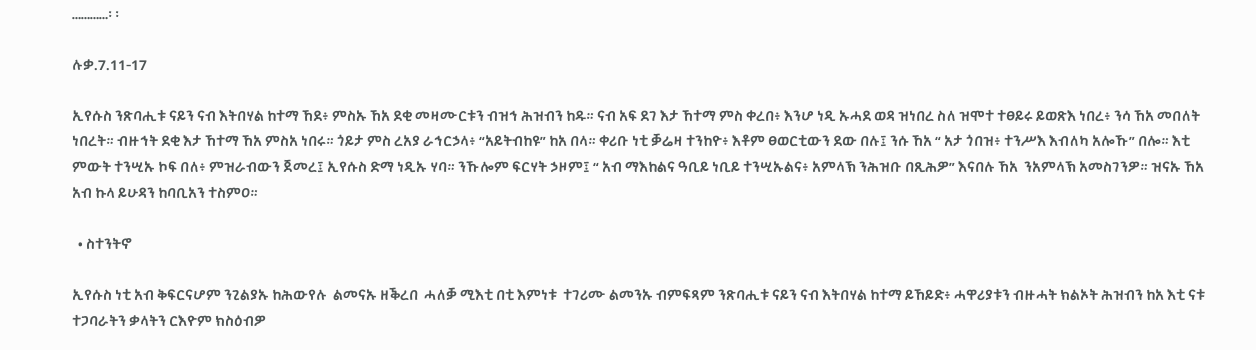…………፡ ፡

ሉቃ.7.11-17

ኢየሱስ ንጽባሒቱ ናይን ናብ እትበሃል ከተማ ኸደ፥ ምስኡ ኸአ ደቂ መዛሙርቱን ብዝኅ ሕዝብን ከዱ። ናብ አፍ ደገ እታ ኸተማ ምስ ቀረበ፥ እንሆ ነዲ ኡሓደ ወዳ ዝነበረ ስለ ዝሞተ ተፀይሩ ይወጽእ ነበረ፥ ንሳ ኸአ መበለት ነበረት። ብዙኅት ደቂ እታ ኸተማ ኸአ ምስአ ነበሩ። ጎይታ ምስ ረአያ ራኅርኃላ፥ “አይትብከዩ” ከአ በላ። ቀሪቡ ነቲ ቓሬዛ ተንከዮ፥ እቶም ፀወርቲውን ደው በሉ፤ ንሱ ኸአ “ አታ ጎበዝ፥ ተንሥእ እብለካ አሎኹ” በሎ። እቲ ምውት ተንሢኡ ኮፍ በለ፥ ምዝራብውን ጀመረ፤ ኢየሱስ ድማ ነዲኡ ሃባ። ንኹሎም ፍርሃት ኃዞም፤ “ አብ ማእከልና ዓቢይ ነቢይ ተንሢኡልና፥ አምላኽ ንሕዝቡ በጺሕዎ” እናበሉ ኸአ  ንአምላኽ አመስገንዎ። ዝናኡ ኸአ አብ ኩላ ይሁዳን ከባቢአን ተስምዐ።

  • ስተንትኖ

ኢየሱስ ነቲ አብ ቅፍርናሆም ንጊልያኡ ከሕውየሉ  ልመናኡ ዘቕረበ  ሓለቓ ሚእቲ በቲ እምነቱ  ተገሪሙ ልመንኡ ብምፍጻም ንጽባሒቱ ናይን ናብ እትበሃል ከተማ ይኸይድ፥ ሓዋሪያቱን ብዙሓት ክልኦት ሕዝብን ከአ እቲ ናቱ ተጋባራትን ቃላትን ርእዮም ክስዕብዎ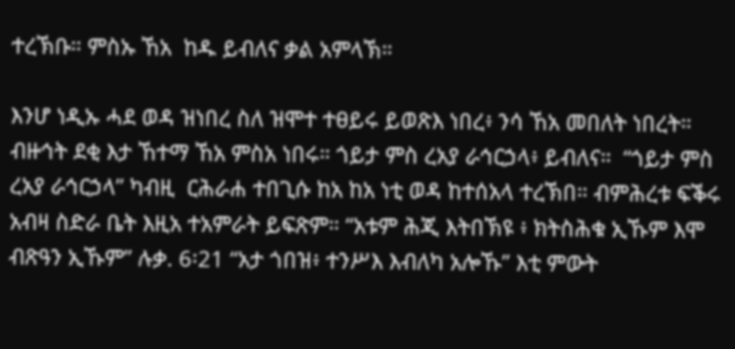ተረኽቡ። ምስኡ ኸአ  ከዱ ይብለና ቃል አምላኽ።

እንሆ ነዲኡ ሓደ ወዳ ዝነበረ ስለ ዝሞተ ተፀይሩ ይወጽእ ነበረ፥ ንሳ ኸአ መበለት ነበረት። ብዙኅት ደቂ እታ ኸተማ ኸአ ምስአ ነበሩ። ጎይታ ምስ ረአያ ራኅርኃላ፥ ይብለና።  “ጎይታ ምስ ረአያ ራኅርኃላ” ካብዚ  ርሕራሐ ተበጊሱ ከአ ከአ ነቲ ወዳ ከተሰአላ ተረኽበ። ብምሕረቱ ፍቕሩ አብዛ ስድራ ቤት እዚአ ተአምራት ይፍጽም። “አቱም ሕጂ እትበኽዩ ፥ ክትስሕቁ ኢኹም እሞ ብጽዓን ኢኹም” ሉቃ. 6፡21 “አታ ጎበዝ፥ ተንሥእ እብለካ አሎኹ” እቲ ምውት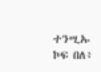ተንሢኡ ኮፍ በለ፥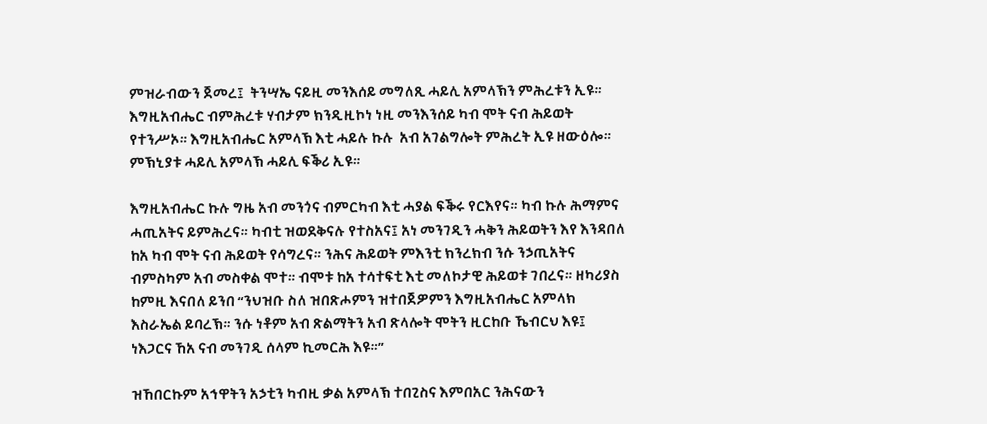ምዝራብውን ጀመረ፤  ትንሣኤ ናይዚ መንእሰይ መግለጺ ሓይሊ አምላኽን ምሕረቱን ኢዩ። እግዚአብሔር ብምሕረቱ ሃብታም ክንዲዚኮነ ነዚ መንእንሰይ ካብ ሞት ናብ ሕይወት የተንሥኦ። እግዚአብሔር አምላኽ እቲ ሓይሉ ኩሉ  አብ አገልግሎት ምሕረት ኢዩ ዘውዕሎ። ምኽኒያቱ ሓይሊ አምላኽ ሓይሊ ፍቕሪ ኢዩ።

እግዚአብሔር ኩሉ ግዜ አብ መንጎና ብምርካብ እቲ ሓያል ፍቕሩ የርእየና። ካብ ኩሉ ሕማምና ሓጢአትና ይምሕረና። ካብቲ ዝወደቅናሉ የተስአና፤ አነ መንገዲን ሓቅን ሕይወትን እየ እንዳበለ ከአ ካብ ሞት ናብ ሕይወት የሳግረና። ንሕና ሕይወት ምእንቲ ክንረክብ ንሱ ንኃጢአትና ብምስካም አብ መስቀል ሞተ። ብሞቱ ከአ ተሳተፍቲ እቲ መለኮታዊ ሕይወቱ ገበረና። ዘካሪያስ ከምዚ እናበለ ይንበ “ንህዝቡ ስለ ዝበጽሖምን ዝተበጀዎምን እግዚአብሔር አምላክ እስራኤል ይባረኽ። ንሱ ነቶም አብ ጽልማትን አብ ጽላሎት ሞትን ዚርከቡ ኼብርህ እዩ፤ ነእጋርና ኸአ ናብ መንገዲ ሰላም ኪመርሕ እዩ።”

ዝኸበርኩም አኅዋትን አኃቲን ካብዚ ቃል አምላኽ ተበጊስና እምበአር ንሕናውን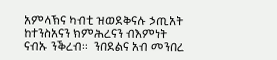አምላኽና ካብቲ ዝወደቅናሉ ኃጢአት ከተንስአናን ክምሕረናን ብእምነት ናብኡ ንቕረብ።  ንበደልና አብ መንበረ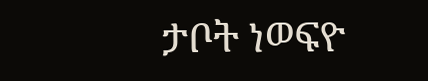ታቦት ነወፍዮ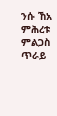ንሱ ኸአ ምሕረቱ ምልጋስ ጥራይ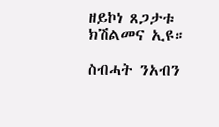ዘይኮነ ጸጋታቱ ክሽልመና ኢዩ።

ስብሓት ንአብን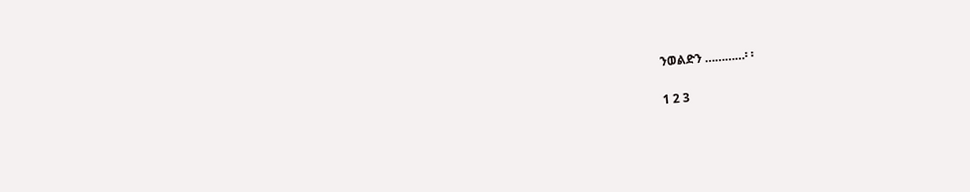ንወልድን …………፡ ፡

1 2 3